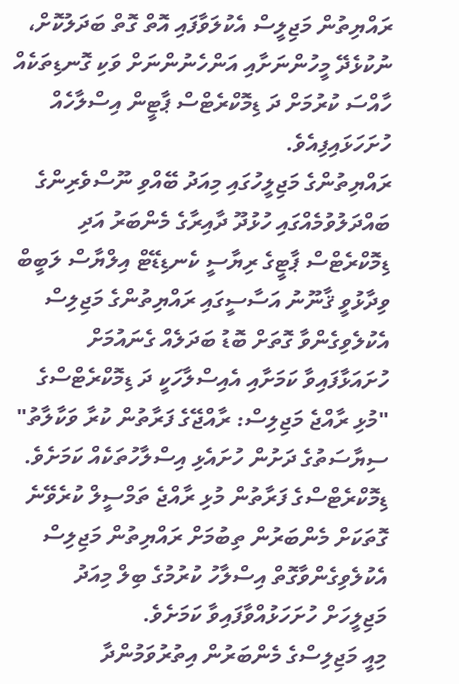ރައްޔިތުން މަޖިލީސް އެކުލަވާފައި އޮތް ގޮތް ބަދަލުކޮށް، ނުކުޅެދޭ މީހުންނަށާއި އަންހެނުންނަށް ވަކި ގޮނޑިތަކެއް ހާއްސަ ކުރުމަށް ދަ ޑިމޮކްރެޓްސް ޕާޓީން އިސްލާހެއް ހުށަހަޅައިފިއެވެ.
ރައްޔިތުންގެ މަޖިލީހުގައި މިއަދު ބޭއްވި ނޫސްވެރިންގެ ބައްދަލުވުމެއްގައި ހުޅުދޫ ދާއިރާގެ މެންބަރު އަދި ޑިމޮކްރެޓްސް ޕާޓީގެ ރިޔާސީ ކެނޑިޑޭޓް އިލްޔާސް ލަބީބް ވިދާޅުވީ ޤާނޫނު އަސާސީގައި ރައްޔިތުންގެ މަޖިލިސް އެކުލެވިގެންވާ ގޮތަށް ބޮޑު ބަދަލެއް ގެނައުމަށް ހުށައަޅާފައިވާ ކަމަށާއި އެއިސްލާހަކީ ދަ ޑިމޮކްރެޓްސްގެ "މުޅި ރާއްޖެ މަޖިލިސް: ރާއްޖޭގެ ފަރާތުން ކުރާ ވަކާލާތު" ސިޔާސަތުގެ ދަށުން ހުށައެޅި އިސްލާހުތަކެއް ކަމަށެވެ.
ޑިމޮކްރެޓްސްގެ ފަރާތުން މުޅި ރާއްޖެ ތަމްސީލް ކުރެވޭނެ ގޮތަކަށް މެންބަރުން ތިބުމަށް ރައްޔިތުން މަޖިލިސް އެކުލެވިގެންވާގޮތް އިސްލާހު ކުރުމުގެ ބިލް މިއަދު މަޖިލީހަށް ހުށަހަޅުއްވާފައިވާ ކަމަށެވެ.
މިއީ މަޖިލިސްގެ މެންބަރުން އިތުރުވަމުންދާ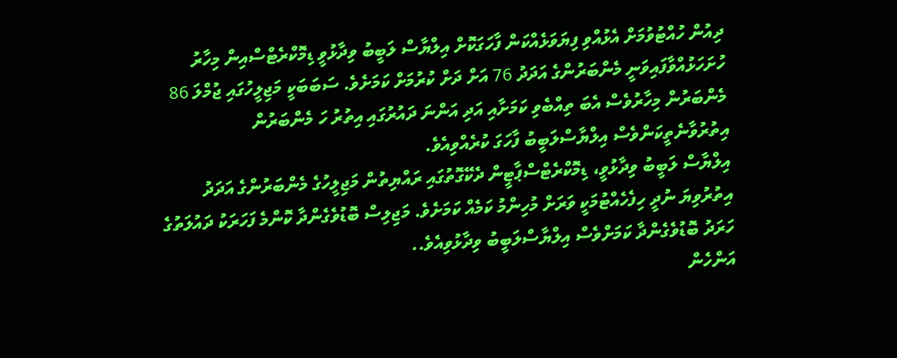ދިއުން ހުއްޓުވުމަށް އެޅުއްވި ފިޔަވަޅެއްކަން ފާހަގަކޮށް އިލްޔާސް ލަބީބު ވިދާޅުވީ ޑިމޮކްރެޓްސްއިން މިހާރު ހުށަހަޅުއްވާފައިވަނީ މެންބަރުންގެ އަދަދު 76 އަށް ދަށް ކުރުމަށް ކަމަށެވެ. ސަބަބަކީ މަޖިލީހުގައި ޖުމްލަ 86 މެންބަރުން މިހާރުވެސް އެބަ ތިއްބެވި ކަމަށާއި އަދި އަންނަ ދައުރުގައި އިތުރު ހަ މެންބަރުން އިތުރުވާނެތީކަންވެސް އިލްޔާސްލަބީބު ފާހަގަ ކުރެއްވިއެވެ.
އިލްޔާސް ލަބީބު ވިދާޅުވީ، ޑިމޮކްރެޓްސްޕާޓީން ދެކޭގޮތުގައި ރައްޔިތުން މަޖިލީހުގެ މެންބަރުންގެ އަދަދު އިތުރުވިޔަ ނުދީ ހިފެހެއްޓުމަކީ ވަރަށް މުހިންމު ކަމެއް ކަމަށެވެ. މަޖިލިސް ބޮޑުވެގެންދާ ކޮންމެ ފަހަރަކު ދައުލަތުގެ ހަރަދު ބޮޑުވެގެންދާ ކަމަށްވެސް އިލްޔާސްލަބީބު ވިދާޅުވިއެވެ..
އަންހެން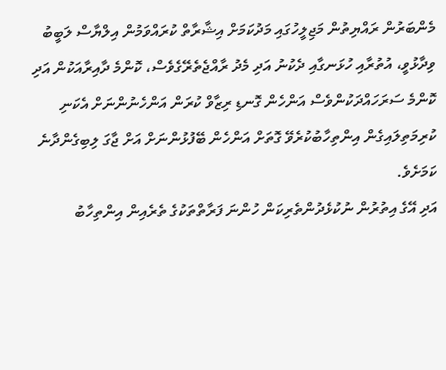މެންބަރުން ރައްޔިތުން މަޖިލީހުގައި މަދުކަމަށް އިޝާރާތް ކުރައްވަމުން އިލްޔާސް ލަބީބު ވިދާޅުވީ، އުތުރާއި ހުޅަނގާއި ދެކުނު އަދި މެދު ރާއްޖެތެރޭގެވެސް، ކޮންމެ ދާއިރާއަކުން އަދި ކޮންމެ ސަރަހައްދަކުންވެސް އަންހެން ގޮނޑި ރިޒާވް ކުރަން އަންހެނުންނަށް އެކަނި ކުރިމަތިލައިގެން އިންތިހާބުކުރެވޭ ގޮތަށް އަންހެން ބޭފުޅުންނަށް އަށް ޖާގަ ލިބިގެންދާނެ ކަމަށެވެ.
އަދި އޭގެ އިތުރުން ނުކުޅެދުންތެރިކަން ހުންނަ ފަރާތްތަކުގެ ތެރެއިން އިންތިހާބު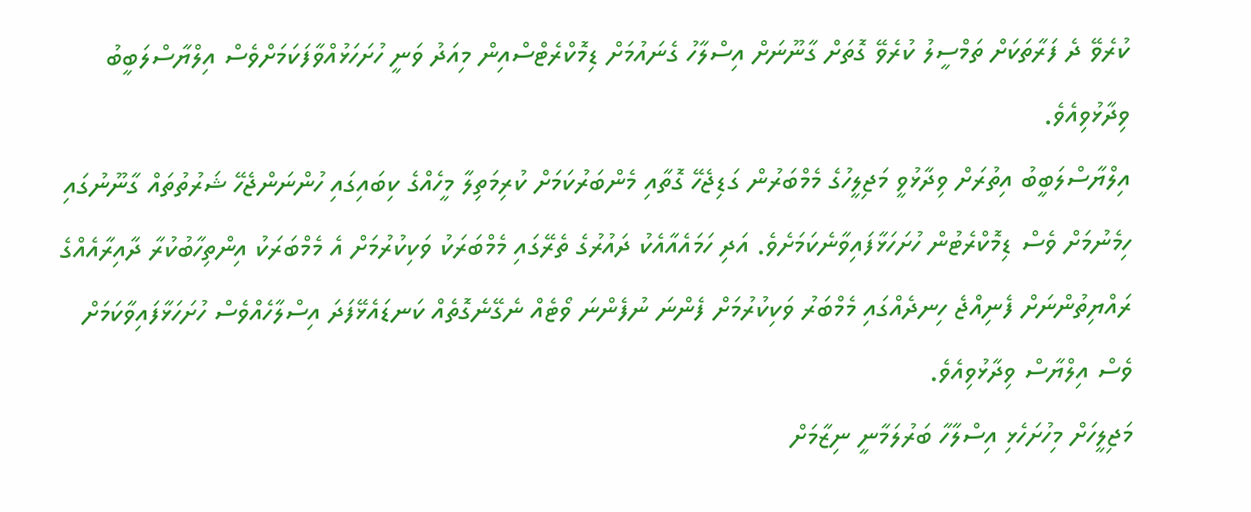ކުރެވޭ ދެ ފަރާތަކަށް ތަމްސީލު ކުރެވޭ ގޮތަށް ގާނޫނަށް އިސްލާހު ގެނައުމަށް ޑިމޮކްރެޓްސްއިން މިއަދު ވަނީ ހުށަހަޅުއްވާފަކަމަށްވެސް އިލްޔާސްލަބީބު ވިދާޅުވިއެވެ.
އިލްޔާސްލަބީބު އިތުރަށް ވިދާޅުވީ މަޖިލީހުގެ މެމްބަރުން ގަޑިޖެހޭ ގޮތާއި މެންބަރުކަމަށް ކުރިމަތިލާ މީހެއްގެ ކިބައިގައި ހުންނަންޖެހޭ ޝަރުތުތައް ގާނޫނުގައި ހިމެނުމަށް ވެސް ޑިމޮކްރެޓުން ހުށަހަޅާފައިވާނެކަމަށެވެ. އަދި ހަމައެއާއެކު ދައުރުގެ ތެރޭގައި މެމްބަރަކު ވަކިކުރުމަށް އެ މެމްބަރަކު އިންތިހާބުކުރާ ދާއިރާއެއްގެ ރައްޔިތުންނަށް ފެނިއްޖެ ހިނދެއްގައި މެމްބަރު ވަކިކުރުމަށް ފެންނަ ނުފެންނަ ވޯޓެއް ނެގޭނެގޮތެއް ކަނޑައެޅޭފަދަ އިސްލާހެއްވެސް ހުށަހަޅާފައިވާކަމަށް ވެސް އިލްޔާސް ވިދާޅުވިއެވެ.
މަޖިލީހަށް މިހުށަހެޅި އިސްލާހާ ބަރުލަމާނީ ނިޒާމަށް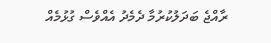ރާއްޖެ ބަދަލުކުރުމާ ދެމެދު އެއްވެސް ގުޅުމެއް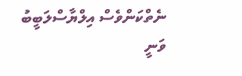ނެތްކަންވެސް އިލްޔާސްލަބީބު ވަނީ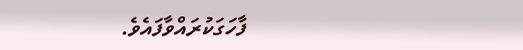ފާހަގަކުރައްވާފައެވެ.